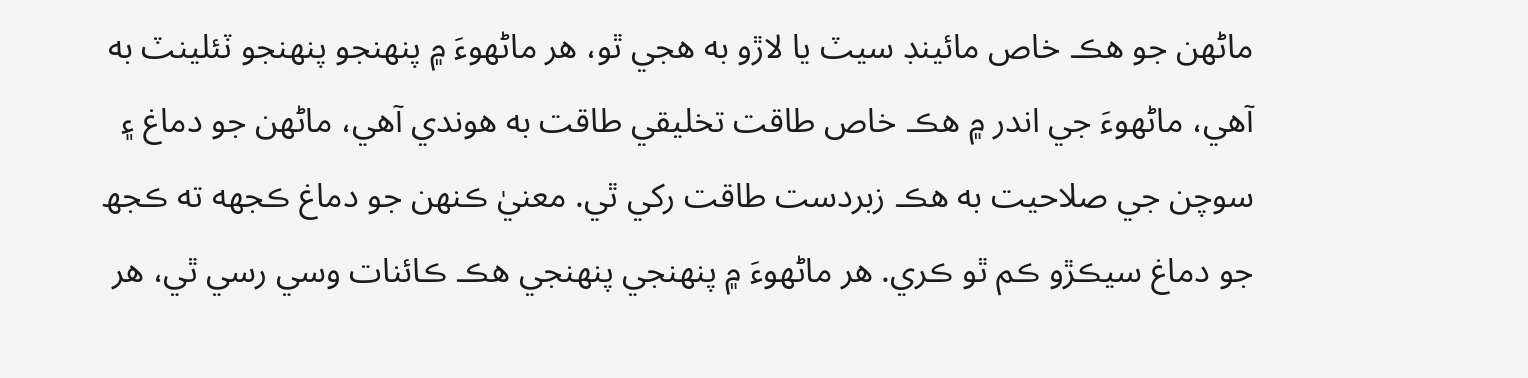ماڻهن جو هڪ خاص مائينڊ سيٽ يا لاڙو به هجي ٿو، هر ماڻهوءَ ۾ پنهنجو پنهنجو ٽئلينٽ به آهي، ماڻهوءَ جي اندر ۾ هڪ خاص طاقت تخليقي طاقت به هوندي آهي، ماڻهن جو دماغ ۽ سوچن جي صلاحيت به هڪ زبردست طاقت رکي ٿي. معنيٰ ڪنهن جو دماغ ڪجهه ته ڪجھ جو دماغ سيڪڙو ڪم ٿو ڪري. هر ماڻهوءَ ۾ پنهنجي پنهنجي هڪ ڪائنات وسي رسي ٿي، هر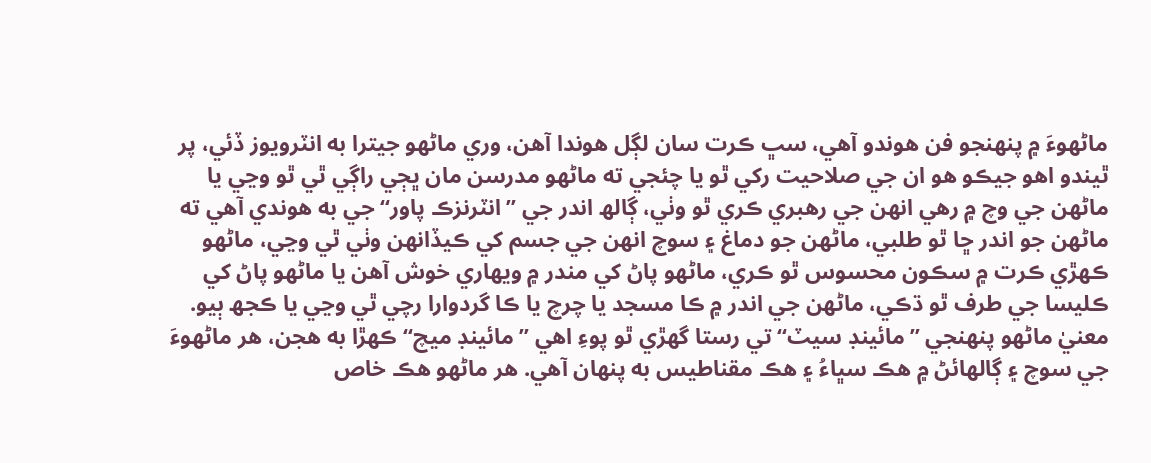ماڻهوءَ ۾ پنهنجو فن هوندو آهي، سڀ ڪرت سان لڳل هوندا آهن، وري ماڻهو جيترا به انٽرويوز ڏئي، پر ٿيندو اهو جيڪو هو ان جي صلاحيت رکي ٿو يا چئجي ته ماڻهو مدرسن مان ڀڄي راڳي ٿي ٿو وڃي يا ماڻهن جي وچ ۾ رهي انهن جي رهبري ڪري ٿو وٺي، ڳالھ اندر جي ”انٽرنزڪ پاور“ جي به هوندي آهي ته ماڻهن جو اندر ڇا ٿو طلبي، ماڻهن جو دماغ ۽ سوچ انهن جي جسم کي ڪيڏانهن وٺي ٿي وڃي، ماڻهو ڪهڙي ڪرت ۾ سڪون محسوس ٿو ڪري، ماڻهو پاڻ کي مندر ۾ ويهاري خوش آهن يا ماڻهو پاڻ کي ڪليسا جي طرف ٿو ڌڪي، ماڻهن جي اندر ۾ ڪا مسجد يا چرچ يا ڪا گردوارا رچي ٿي وڃي يا ڪجھ ٻيو. معنيٰ ماڻهو پنهنجي ”مائينڊ سيٽ“ تي رستا گهڙي ٿو پوءِ اهي ”مائينڊ ميچ“ ڪهڙا به هجن، هر ماڻهوءَ جي سوچ ۽ ڳالهائڻ ۾ هڪ سڀاءُ ۽ هڪ مقناطيس به پنهان آهي. هر ماڻهو هڪ خاص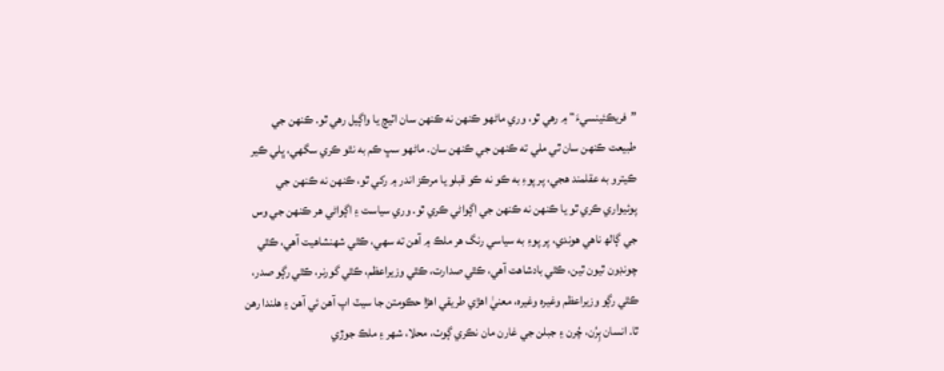”فريڪئينسيءَ“ ۾ رهي ٿو، وري ماڻهو ڪنهن نه ڪنهن سان اٽيچ يا واڳيل رهي ٿو. ڪنهن جي طبيعت ڪنهن سان ٿي ملي ته ڪنهن جي ڪنهن سان. ماڻهو سڀ ڪم به نٿو ڪري سگهي، ڀلي ڪير ڪيترو به عقلمند هجي، پر پوءِ به ڪو نه ڪو قبلو يا مرڪز اندر ۾ رکي ٿو، ڪنهن نه ڪنهن جي پوئيواري ڪري ٿو يا ڪنهن نه ڪنهن جي اڳواڻي ڪري ٿو. وري سياست ۽ اڳواڻي هر ڪنهن جي وس جي ڳالھ ناهي هوندي، پر پوءِ به سياسي رنگ هر ملڪ ۾ آهن ته سهي، ڪٿي شهنشاهيت آهي، ڪٿي چونڊون ٿيون ٿين، ڪٿي بادشاهت آهي، ڪٿي صدارت، ڪٿي وزيراعظم، ڪٿي گورنر، ڪٿي رڳو صدر، ڪٿي رڳو وزيراعظم وغيره وغيره، معنيٰ اهڙي طريقي اهڙا حڪومتن جا سيٽ اپ آهن ئي آهن ۽ هلندا رهن ٿا. انسان ٻِرُن، چُرن ۽ جبلن جي غارن مان نڪري ڳوٺ، محلا، شهر ۽ ملڪ جوڙي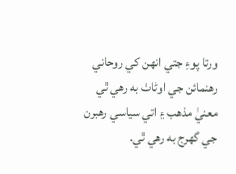ورتا پوءِ جتي انهن کي روحاني رهنمائن جي اوڻاٺ به رهي ٿي معنيٰ مذهب ۽ اتي سياسي رهبرن جي گهرج به رهي ٿي.